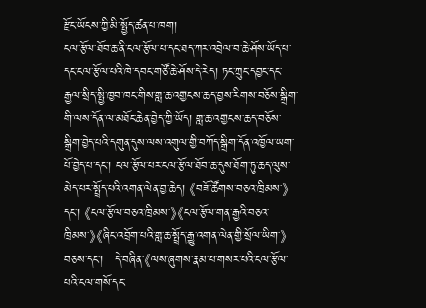རྫོང་ཡོངས་ཀྱི་མི་སྤྱོད་ཚན་པ་ཁག།
ངལ་རྩོལ་ཐོབ་ཆ་ནི་ངལ་རྩོལ་པ་དང་ཐད་ཀར་འབྲེལ་བ་ཆེ་ཤོས་ཡོད་པ་དང་ངལ་རྩོལ་པའི་ཁེ་དབང་གཙོ་ཆེ་ཤོས་དེ་རེད། ཏང་ཀྲུང་དབྱང་དང་རྒྱལ་སྲིད་སྤྱི་ཁྱབ་ཁང་གིས་གླ་ཆ་འགྱངས་ཆད་བྱས་རིགས་བཅོས་སྒྲིག་གི་ལས་དོན་ལ་མཐོང་ཆེན་བྱེད་ཀྱི་ཡོད། གླ་ཆ་འགྱངས་ཆད་བཅོས་སྒྲིག་བྱེད་པའི་དགུན་དུས་ལས་འགུལ་གྱི་བཀོད་སྒྲིག་དོན་འཁྱོལ་ཡག་པོ་བྱེད་པ་དང་། ངལ་རྩོལ་པར་ངལ་རྩོལ་ཐོབ་ཆ་དུས་ཐོག་ཏུ་ཆད་ལུས་མེད་པར་སྤྲོད་པའི་འགན་ལེན་བྱ་ཆེད། 《བཟོ་ཚོགས་བཅའ་ཁྲིམས་》དང་། 《ངལ་རྩོལ་བཅའ་ཁྲིམས་》《ངལ་རྩོལ་གན་རྒྱའི་བཅའ་ཁྲིམས་》《ཞིང་འབྲོག་པའི་གླ་ཆ་སྤྲོད་རྒྱུ་འགན་ལེན་གྱི་སྲོལ་ཡིག་》བཅས་དང་།   དེ་བཞིན་《ལས་ཞུགས་རྣམ་པ་གསར་པའི་ངལ་རྩོལ་པའི་ངལ་གསོ་དང་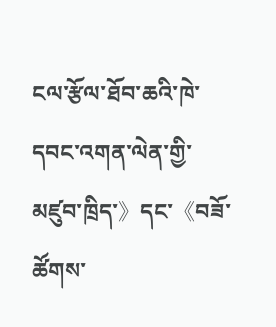ངལ་རྩོལ་ཐོབ་ཆའི་ཁེ་དབང་འགན་ལེན་གྱི་མཛུབ་ཁྲིད་》དང་《བཟོ་ཚོགས་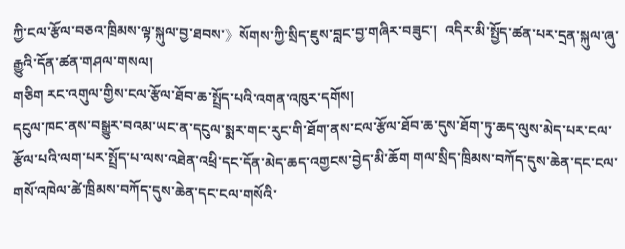ཀྱི་ངལ་རྩོལ་བཅའ་ཁྲིམས་ལྟ་སྐུལ་བྱ་ཐབས་》སོགས་ཀྱི་སྲིད་ཇུས་བླང་བྱ་གཞིར་བཟུང་།  འདིར་མི་སྤྱོད་ཚན་པར་དྲན་སྐུལ་ཞུ་རྒྱུའི་དོན་ཚན་གཤལ་གསལ།
གཅིག རང་འགུལ་གྱིས་ངལ་རྩོལ་ཐོབ་ཆ་སྤྲོད་པའི་འགན་འཁུར་དགོས།
དངུལ་ཁང་ནས་བསྒྱུར་བའམ་ཡང་ན་དངུལ་སྨར་གང་རུང་གི་ཐོག་ནས་ངལ་རྩོལ་ཐོབ་ཆ་དུས་ཐོག་ཏུ་ཆད་ལུས་མེད་པར་ངལ་རྩོལ་པའི་ལག་པར་སྤྲོད་པ་ལས་འཐེན་འཕྲི་དང་དོན་མེད་ཆད་འགྱངས་བྱེད་མི་ཆོག གལ་སྲིད་ཁྲིམས་བཀོད་དུས་ཆེན་དང་ངལ་གསོ་འཁེལ་ཚེ་ཁྲིམས་བཀོད་དུས་ཆེན་དང་ངལ་གསོའི་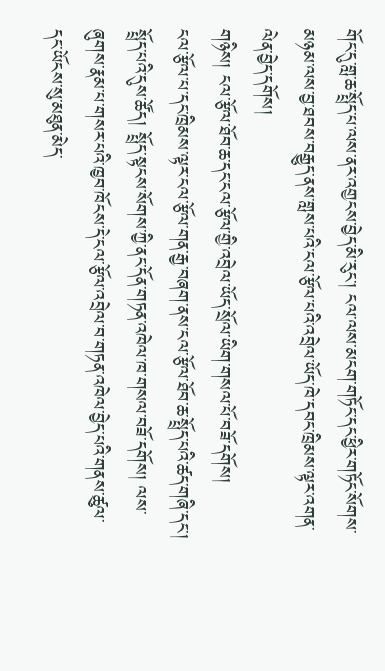གོང་དུ་གླ་ཆ་སྤྲོད་པ་ལས་ནར་འགྱངས་བྱེད་མི་རུང་། ངལ་ལས་མངག་གཏོང་དང་ཕྱིར་གཏོང་སོགས་མཉམ་ལས་བྱ་ཐབས་བརྒྱུད་ནས་གླས་པའི་ངལ་རྩོལ་པའི་འབྲེལ་ཡོད་ཁེ་དབང་ཁྲིམས་ལྟར་འགན་ལེན་བྱེད་དགོས།
གཉིས། ངལ་རྩོལ་ཐོབ་ཆ་དང་ངལ་རྩོལ་གྱི་འབྲེལ་ཡོད་སྲོལ་ཡིག་གསལ་པོ་བཟོ་དགོས།
ངལ་རྩོལ་པ་དང་ཁྲིམས་ལྟར་ངལ་རྩོལ་གན་རྒྱ་བཞག་ནས་ངལ་རྩོལ་ཐོབ་ཆ་སྤྲོད་པའི་ཚད་གཞི་དང་། སྤྲོད་པའི་དུས་ཚོད། སྤྲོད་སྟངས་སོགས་ཀྱི་ནང་དོན་གཏན་འཁེལ་ཁ་གསལ་བཟོ་དགོས། ལས་ཞུགས་རྣམ་པ་གསར་པའི་ཁྱབ་ཁོངས་དེ་ངལ་རྩོལ་འབྲེལ་བ་གཏན་འཁེལ་བྱེད་པའི་གནས་ཚུལ་དང་ཡོངས་སུ་མཐུན་མེད་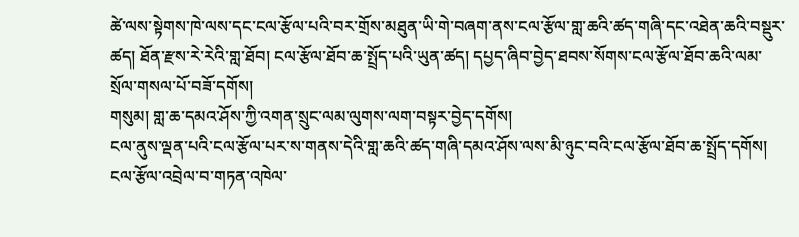ཚེ་ལས་སྟེགས་ཁེ་ལས་དང་ངལ་རྩོལ་པའི་བར་གྲོས་མཐུན་ཡི་གེ་བཞག་ནས་ངལ་རྩོལ་གླ་ཆའི་ཚད་གཞི་དང་འཐེན་ཆའི་བསྡུར་ཚད། ཐོན་རྫས་རེ་རེའི་གླ་ཐོབ། ངལ་རྩོལ་ཐོབ་ཆ་སྤྲོད་པའི་ཡུན་ཚད། དཔྱད་ཞིབ་བྱེད་ཐབས་སོགས་ངལ་རྩོལ་ཐོབ་ཆའི་ལམ་སྲོལ་གསལ་པོ་བཟོ་དགོས།
གསུམ། གླ་ཆ་དམའ་ཤོས་ཀྱི་འགན་སྲུང་ལམ་ལུགས་ལག་བསྟར་བྱེད་དགོས།
ངལ་ནུས་ལྡན་པའི་ངལ་རྩོལ་པར་ས་གནས་དེའི་གླ་ཆའི་ཚད་གཞི་དམའ་ཤོས་ལས་མི་ཉུང་བའི་ངལ་རྩོལ་ཐོབ་ཆ་སྤྲོད་དགོས། ངལ་རྩོལ་འབྲེལ་བ་གཏན་འཁེལ་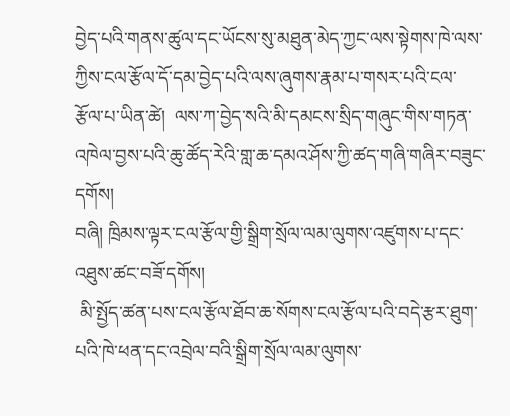བྱེད་པའི་གནས་ཚུལ་དང་ཡོངས་སུ་མཐུན་མེད་ཀྱང་ལས་སྟེགས་ཁེ་ལས་ཀྱིས་ངལ་རྩོལ་དོ་དམ་བྱེད་པའི་ལས་ཞུགས་རྣམ་པ་གསར་པའི་ངལ་རྩོལ་པ་ཡིན་ཚེ།  ལས་ཀ་བྱེད་སའི་མི་དམངས་སྲིད་གཞུང་གིས་གཏན་འཁེལ་བྱས་པའི་ཆུ་ཚོད་རེའི་གླ་ཆ་དམའ་ཤོས་ཀྱི་ཚད་གཞི་གཞིར་བཟུང་དགོས།
བཞི། ཁྲིམས་ལྟར་ངལ་རྩོལ་གྱི་སྒྲིག་སྲོལ་ལམ་ལུགས་འཛུགས་པ་དང་འཐུས་ཚང་བཟོ་དགོས།
 མི་སྤྱོད་ཚན་པས་ངལ་རྩོལ་ཐོབ་ཆ་སོགས་ངལ་རྩོལ་པའི་བདེ་རྩར་ཐུག་པའི་ཁེ་ཕན་དང་འབྲེལ་བའི་སྒྲིག་སྲོལ་ལམ་ལུགས་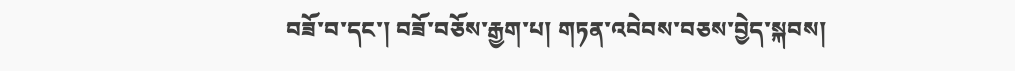བཟོ་བ་དང་། བཟོ་བཅོས་རྒྱག་པ། གཏན་འབེབས་བཅས་བྱེད་སྐབས།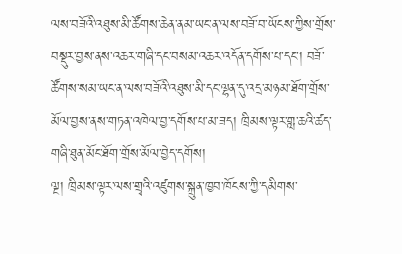ལས་བཟོའི་འཐུས་མི་ཚོགས་ཆེན་ནམ་ཡང་ན་ལས་བཟོ་བ་ཡོངས་ཀྱིས་གྲོས་བསྡུར་བྱས་ནས་འཆར་གཞི་དང་བསམ་འཆར་འདོན་དགོས་པ་དང་། བཟོ་ཚོགས་སམ་ཡང་ན་ལས་བཟོའི་འཐུས་མི་དང་ལྷན་དུ་འདྲ་མཉམ་ཐོག་གྲོས་མོལ་བྱས་ནས་གཏན་འཁེལ་བྱ་དགོས་པ་མ་ཟད། ཁྲིམས་ལྟར་གླ་ཆའི་ཚད་གཞི་ཐུན་མོང་ཐོག་གྲོས་མོལ་བྱེད་དགོས།
ལྔ། ཁྲིམས་ལྟར་ལས་གྲྭའི་འཛུགས་སྐྲུན་ཁྱབ་ཁོངས་ཀྱི་དམིགས་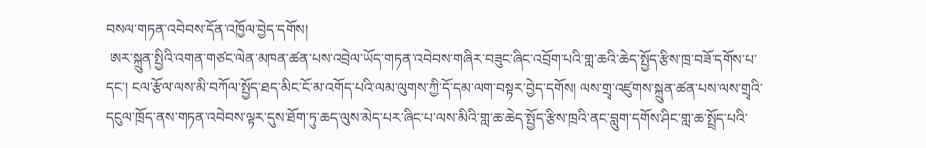བསལ་གཏན་འབེབས་དོན་འཁྱོལ་བྱེད་དགོས།
 ཨར་སྐྲུན་སྤྱིའི་འགན་གཙང་ལེན་མཁན་ཚན་པས་འབྲེལ་ཡོད་གཏན་འབེབས་གཞིར་བཟུང་ཞིང་འབྲོག་པའི་གླ་ཆའི་ཆེད་སྤྱོད་རྩིས་ཁྲ་བཟོ་དགོས་པ་དང་། ངལ་རྩོལ་ལས་མི་བཀོལ་སྤྱོད་ཐད་མིང་ངོ་མ་འགོད་པའི་ལམ་ལུགས་ཀྱི་དོ་དམ་ལག་བསྟར་བྱེད་དགོས། ལས་གྲྭ་འཛུགས་སྐྲུན་ཚན་པས་ལས་གྲྭའི་དངུལ་ཁྲོད་ནས་གཏན་འབེབས་ལྟར་དུས་ཐོག་ཏུ་ཆད་ལུས་མེད་པར་ཞིང་པ་ལས་མིའི་གླ་ཆ་ཆེད་སྤྱོད་རྩིས་ཁྲའི་ནང་བླུག་དགོས་ཤིང་གླ་ཆ་སྤྲོད་པའི་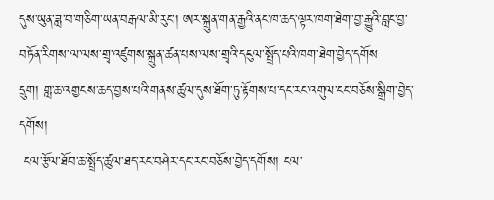དུས་ཡུན་ཟླ་བ་གཅིག་ཡན་བརྒལ་མི་རུང་། ཨར་སྐྲུན་གན་རྒྱའི་ནང་ཁ་ཆད་ལྟར་ཁག་ཐེག་བྱ་རྒྱུའི་བླང་བྱ་བཏོན་རིགས་ལ་ལས་གྲྭ་འཛུགས་སྐྲུན་ཚན་པས་ལས་གྲྭའི་དངུལ་སྤྲོད་པའི་ཁག་ཐེག་བྱེད་དགོས
དྲུག། གླ་ཆ་འགྱངས་ཆད་བྱས་པའི་གནས་ཚུལ་དུས་ཐོག་ཏུ་རྟོགས་པ་དང་རང་འགུལ་ངང་བཅོས་སྒྲིག་བྱེད་དགོས།
 ངལ་རྩོལ་ཐོབ་ཆ་སྤྲོད་ཚུལ་ཐད་རང་བཤེར་དང་རང་བཅོས་བྱེད་དགོས། ངལ་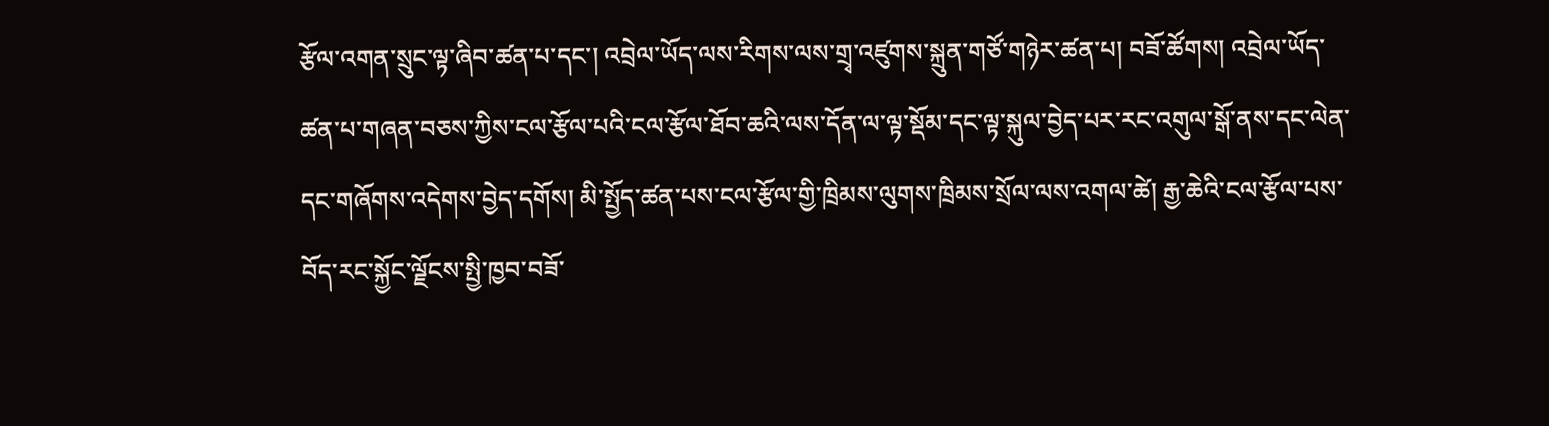རྩོལ་འགན་སྲུང་ལྟ་ཞིབ་ཚན་པ་དང་། འབྲེལ་ཡོད་ལས་རིགས་ལས་གྲྭ་འཛུགས་སྐྲུན་གཙོ་གཉེར་ཚན་པ། བཟོ་ཚོགས། འབྲེལ་ཡོད་ཚན་པ་གཞན་བཅས་ཀྱིས་ངལ་རྩོལ་པའི་ངལ་རྩོལ་ཐོབ་ཆའི་ལས་དོན་ལ་ལྟ་སྡོམ་དང་ལྟ་སྐུལ་བྱེད་པར་རང་འགུལ་སྒོ་ནས་དང་ལེན་དང་གཞོགས་འདེགས་བྱེད་དགོས། མི་སྤྱོད་ཚན་པས་ངལ་རྩོལ་གྱི་ཁྲིམས་ལུགས་ཁྲིམས་སྲོལ་ལས་འགལ་ཚེ། རྒྱ་ཆེའི་ངལ་རྩོལ་པས་བོད་རང་སྐྱོང་ལྗོངས་སྤྱི་ཁྱབ་བཟོ་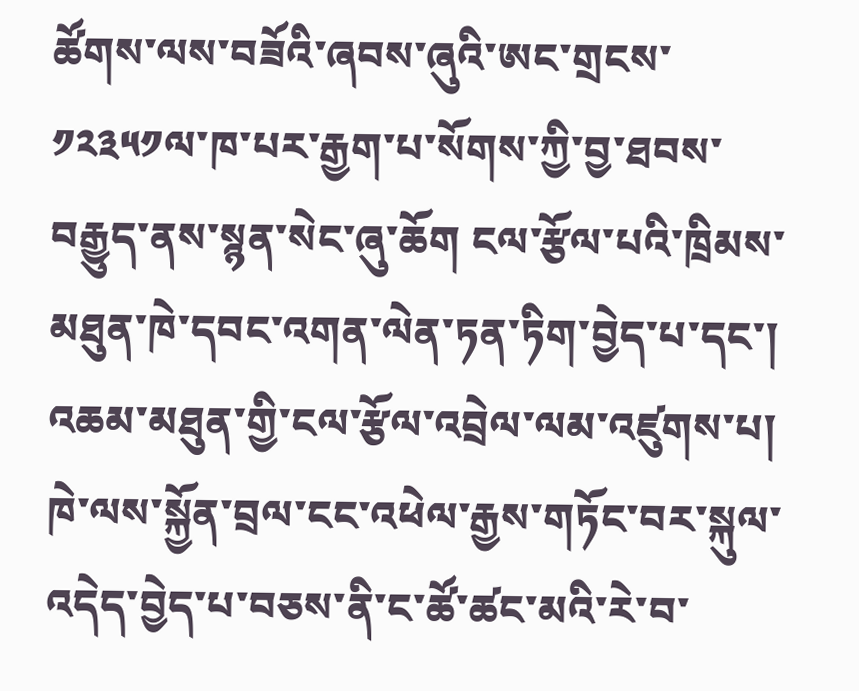ཚོགས་ལས་བཟོའི་ཞབས་ཞུའི་ཨང་གྲངས་༡༢༣༥༡ལ་ཁ་པར་རྒྱག་པ་སོགས་ཀྱི་བྱ་ཐབས་བརྒྱུད་ནས་སྙན་སེང་ཞུ་ཆོག ངལ་རྩོལ་པའི་ཁྲིམས་མཐུན་ཁེ་དབང་འགན་ལེན་ཏན་ཏིག་བྱེད་པ་དང་། འཆམ་མཐུན་གྱི་ངལ་རྩོལ་འབྲེལ་ལམ་འཛུགས་པ། ཁེ་ལས་སྐྱོན་བྲལ་ངང་འཕེལ་རྒྱས་གཏོང་བར་སྐུལ་འདེད་བྱེད་པ་བཅས་ནི་ང་ཚོ་ཚང་མའི་རེ་བ་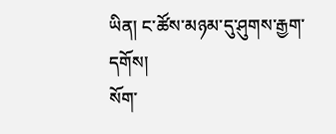ཡིན། ང་ཚོས་མཉམ་དུ་ཤུགས་རྒྱག་དགོས།
སོག་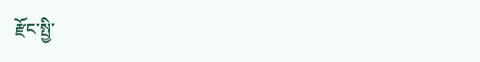རྫོང་སྤྱི་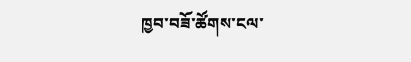ཁྱབ་བཟོ་ཚོགས་ངལ་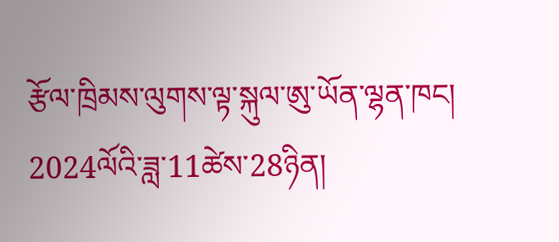རྩོལ་ཁྲིམས་ལུགས་ལྟ་སྐུལ་ཨུ་ཡོན་ལྷན་ཁང།
2024ལོའི་ཟླ་11ཚེས་28ཉིན།